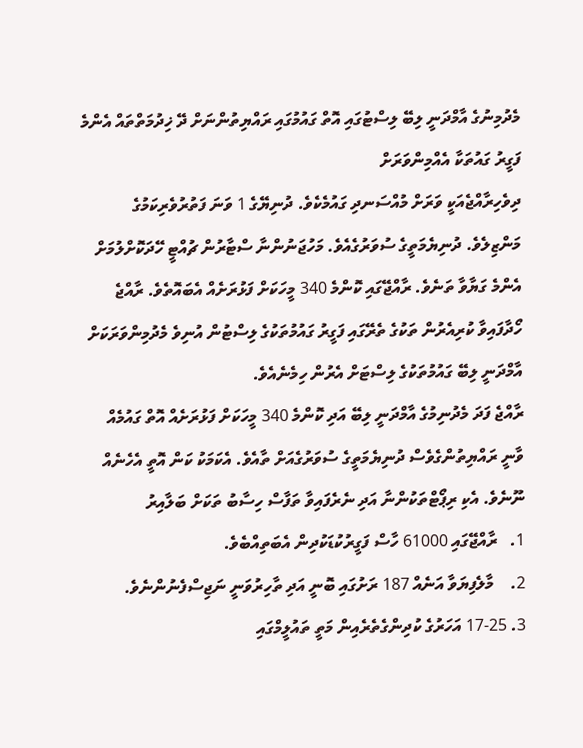މެދުމިނުގެ އާމްދަނީ ލިބޭ ލިސްޓުގައި އޮތް ގައުމުގައި ރައްޔިތުންނަށް ދޭ ޚިދުމަތްތައް އެންމެ ފަގީރު ގައުތަކާ އެއްމިންވަރަށް
ދިވެހިރާއްޖެއަކީ ވަރަށް މުއްސަނދި ގައުމެކެވެ. ދުނިޔޭގެ 1 ވަނަ ފަތުރުވެރިކަމުގެ މަންޒިލެވެ. ދުނިޔެމަތީގެ ސުވަރުގެއެވެ. މަހުޖަނުންނާ ސްޓާރުން ޗުއްޓީ ހޭދަކޮށްލުމަށް އެންމެ ގަޔާވާ ތަނެވެ. ރާއްޖޭގައި ކޮންމެ 340 މީހަކަށް ފަޅުރަށެއް އެބައޮތެވެ. ރާއްޖެ ހޯދާފައިވާ ކުރިއެރުން ތަކުގެ ތެރޭގައި ފަގީރު ގައުމުތަކުގެ ލިސްޓުން އުނިވެ މެދުމިންވަރަކަށް އާމްދަނީ ލިބޭ ގައުމުތަކުގެ ލިސްޓަށް އެރުން ހިމެނެއެވެ.
ރާއްޖެ ފަދަ މެދުނިމުގެ އާމްދަނީ ލިބޭ އަދި ކޮންމެ 340 މީހަކަށް ފަޅުރަށެއް އޮތް ގައުމެއް ވާނީ ރައްޔިތުންގެވެސް ދުނިޔެމަތީގެ ސުވަރުގެއަށް ތާއެވެ. އެކަމަކު ކަން އޮތީ އެހެނެއް ނޫނެވެ. އެކި ރިޕޯޓްތަކުންނާ އަދި ނެރެފައިވާ ތަފާސް ހިސާބު ތަކަށް ބަލާއިރު
1.   ރާއްޖޭގައި 61000 ހާސް ފަގީރުކުޑަކުދިން އެބަތިއްބެވެ.
2.    މާލެފިޔަވާ އަނެއް 187 ރަށުގައި ބޮނީ އަދި ތާހިރުވަނީ ނަޖިސްފެނުންނެވެ.
3. 17-25 އަހަރުގެ ކުދިންގެތެރެއިން މަތީ ތައުލީމްގައި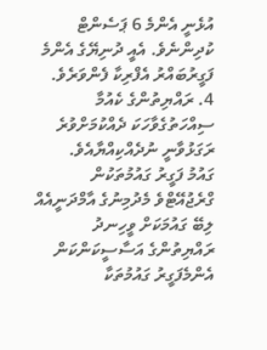އުޅެނީ އެންމެ 6 ޕަސެންޓް ކުދިންނެވެ. އެއީ ދުނިޔޭގެ އެންމެ ފަގީރުބައްރު އެފްރިކާ ފެންވަރެވެ.
4. ރައްޔިތުންގެ ކެއުމާ ސިއްހަތުގެވާހަކަ ދެއްކުމަށްވުރެ ރަގަޅުވާނީ ނުދެއްކިއްޔާއެވެ.
ގައުމު ފަގީރު ގައުމުތަކުން ގްރެޖުއޭޓްވެ މެދުމިނުގެ އާމްދަނީއެއް ލިބޭ ގައުމަކަށް ވީހިނދު ރައްޔިތުންގެ އަސާސީކަންކަން އެންމެފަގީރު ގައުމުތަކާ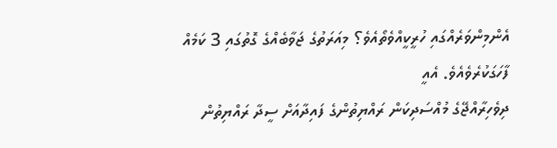އެންމިންވަރެއްގައި ހުރީކީއްވެތޯއެވެ؟ މިއަރަތުގެ ޖަވާބެއްގެ ގޮތުގައި 3 ކަމެއް ފާހަގަކުރެވެއެވެ. އެއީ
ދިވެހިރާއްޖޭގެ މުއްސަދިކަން ރައްޔިތުންގެ ފައިދާއަށް ސީދާ ރައްޔިތުން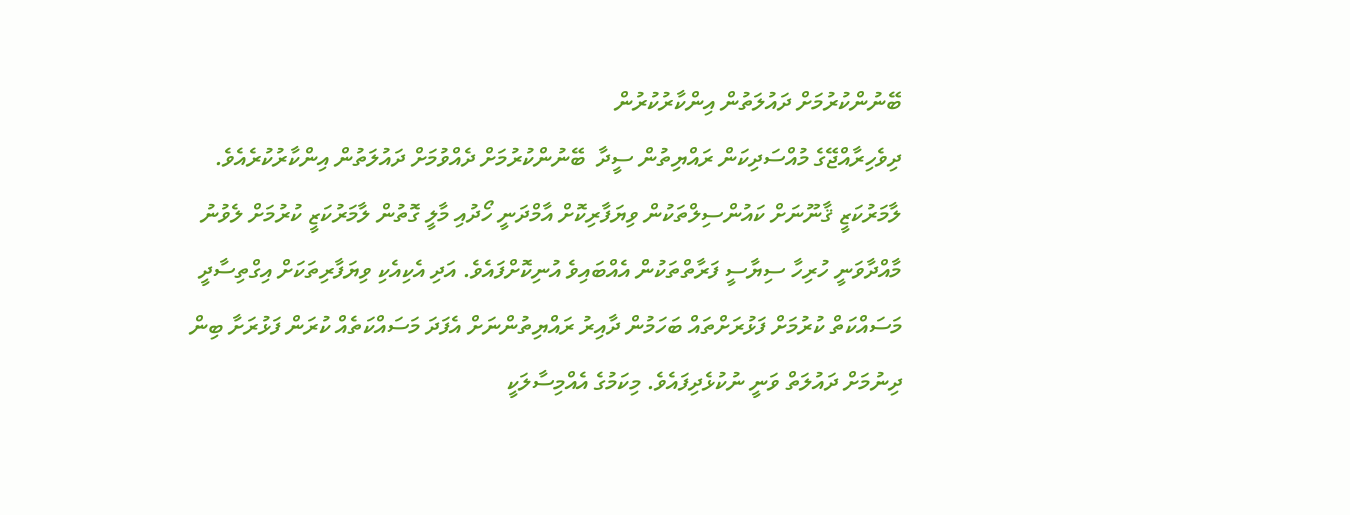ބޭނުންކުރުމަށް ދައުލަތުން އިންކާރުކުރުން
ދިވެހިރާއްޖޭގެ މުއްސަދިކަން ރައްޔިތުން ސީދާ  ބޭނުންކުރުމަށް ދެއްވުމަށް ދައުލަތުން އިންކާރުކުރެއެވެ. ލާމަރުކަޒީ ޤާނޫނަށް ކައުންސިލްތަކުން ވިޔަފާރިކޮށް އާމްދަނީ ހޯދުއި މާލީ ގޮތުން ލާމަރުކަޒީ ކުރުމަށް ލެވުނު މާއްދާވަނީ ހުރިހާ ސިޔާސީ ފަރާތްތަކުން އެއްބައިވެ އުނިކޮށްފައެވެ. އަދި އެކިއެކި ވިޔަފާރިތަކަށް އިގްތިސާދީ މަސައްކަތް ކުރުމަށް ފަޅުރަށްތައް ބަހަމުން ދާއިރު ރައްޔިތުންނަށް އެފަދަ މަސައްކަތެއް ކުރަން ފަޅުރަށާ ބިން ދިނުމަށް ދައުލަތް ވަނީ ނުކުޅެދިފައެވެ. މިކަމުގެ އެއްމިސާލަކީ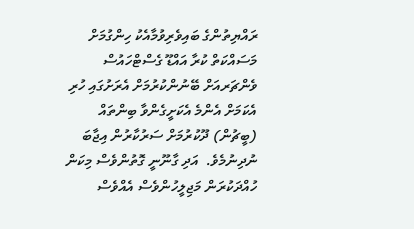ރައްޔިތުންގެ ބައިވެރިވުމާއެކު ހިންގުމަށް މަސައްކަތް ކުރާ އައްޑޫ ގެސްޓްހައުސް ވެންޗަރއަށް ބޭނުންކުރުމަށް އެރަށުގައި ހުރި އެކަމަށް އެންމެ އެކަށީގެންވާ ބިންތައް (ބީޗުން) ދޫކުރުމަށް ސަރުކާރުން އިޖާބަ ނުދިނުމެވެ.  އަދި ގާނޫނީ ގޮތުންވެސް މިކަން ހުއްދަކުރަން މަޖިލީހުންވެސް އެއްވެސް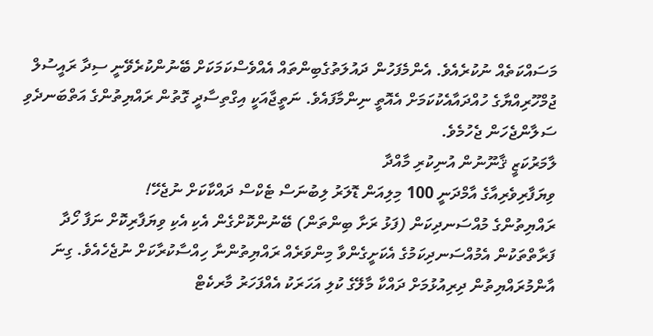މަސައްކަތެއް ނުކުރެއެވެ. އެންމެފަހުން ދައުލަތުގެބިންތައް އެއްވެސްކަމަކަށް ބޭނުންކުރެވޭނީ ސިދާ ރައީސުލް ޖުމްހޫރިއްޔާގެ ހުއްދައާއެކުކަމަށް އެއޮތީ ނިންމާފައެވެ. ނަތީޖާއަކީ އިގްތިސާދީ ގޮތުން ރައްޔިތުންގެ އަތްބަނދެވި ސަލާންޖެހަން ޖެހުމެވެ.
ލާމަރުކަޒީ ޤާނޫނުން އުނިކުރި މާއްދާ
ވިޔަފާރިވެރިއާގެ އާމްދަނީ 100 މިލިއަން ޑޮލަރު ލިބުނަސް ޓެކްސް ދައްކާކަށް ނުޖެހޭ!
ރައްޔިތުންގެ މުއްސަނދިކަން (ފަޅު ރަށާ ބިންތަން) ބޭނުންކޮށްގެން އެކި އެކި ވިޔަފާރިކޮށް ނަފާ ހޯދާ ފަރާތްތަކުން އެމުއްސަނދިކަމުގެ އެކަށީގެންވާ މިންވަރެއް ރައްޔިތުންނާ ހިއްސާކުރާކަށް ނުޖެހެއެވެ. ގިނަ އާންމުރައްޔިތުން ދިރިއުޅުމަށް ދައްކާ މާލޭގެ ކުލި އަހަރަކު އެއްފަހަރު މާރކެޓް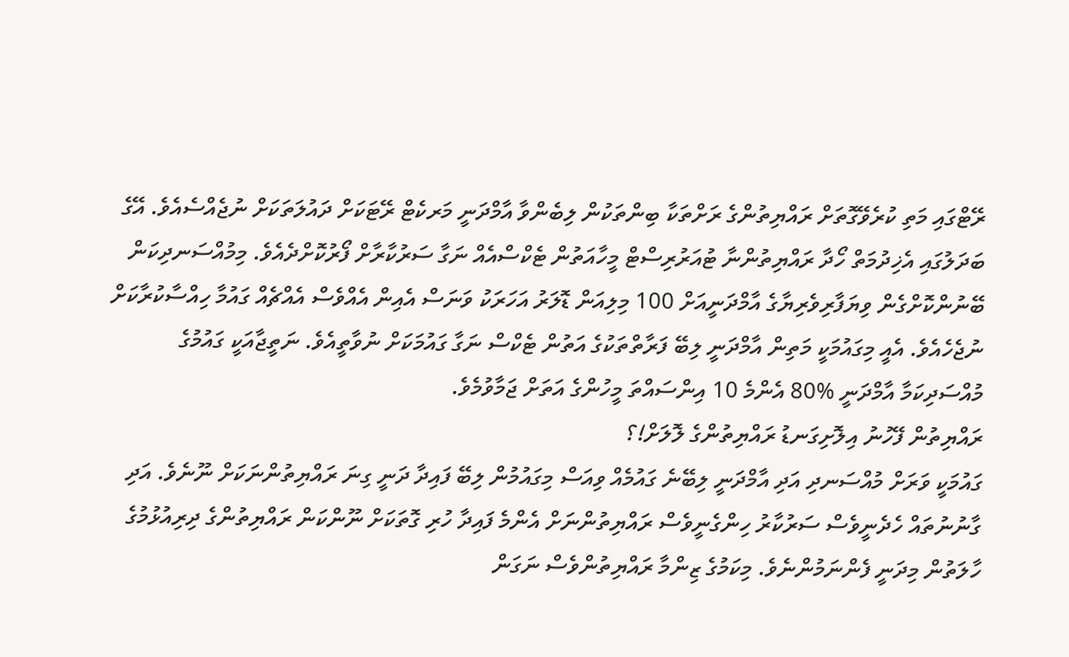ރޭޓްގައި މަތި ކުރެވޭގޮތަށް ރައްޔިތުންގެ ރަށްތަކާ ބިންތަކުން ލިބެންވާ އާމްދަނީ މަރކެޓް ރޭޓަކަށް ދައުލަތަކަށް ނުޖެއްސެއެވެ. އޭގެ ބަދަލުގައި އެޚިދުމަތް ހޯދާ ރައްޔިތުންނާ ޓުއަރުރިސްޓް މީހާއަތުން ޓެކްސްއެއް ނަގާ ސަރުކާރާށް ފޯރުކޮށްދެއެވެ. މިމުއްސަނދިކަން ބޭނުންކޮށްގެން ވިޔަފާރިވެރިޔާގެ އާމްދަނީއަށް 100 މިލިއަން ޑޮލަރު އަހަރަކު ވަނަސް އެއިން އެއްވެސް އެއްޗެއް ގައުމާ ހިއްސާކުރާކަށް ނުޖެހެއެވެ. އެއީ މިގައުމަކީ މަތިން އާމްދަނީ ލިބޭ ފަރާތްތަކުގެ އަތުން ޓެކްސް ނަގާ ގައުމަކަށް ނުވާތީއެވެ. ނަތީޖާއަކީ ގައުމުގެ މުއްސަދިކަމާ އާމްދަނީ %80 އެންމެ 10 އިންސައްތަ މީހުންގެ އަތަށް ޖަމާވުމެވެ.
ރައްޔިތުން ފޭހުނު އިލޮށިގަނޑު ރައްޔިތުންގެ ލޮލަށް!؟
ގައުމަކީ ވަރަށް މުއްސަނދި އަދި އާމްދަނީ ލިބޭނެ ގައުމެއް ވިއަސް މިގައުމުން ލިބޭ ފައިދާ ދަނީ ގިނަ ރައްޔިތުންނަކަށް ނޫނެވެ. އަދި ގާނުނުތައް ހެދެނީވެސް ސަރުކާރު ހިންގެނީވެސް ރައްޔިތުންނަށް އެންމެ ފައިދާ ހުރި ގޮތަކަށް ނޫންކަން ރައްޔިތުންގެ ދިރިއުޅުމުގެ ހާލަތުން މިދަނީ ފެންނަމުންނެވެ. މިކަމުގެ ޒިންމާ ރައްޔިތުންވެސް ނަގަން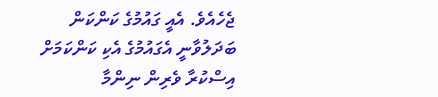ޖެހެއެވެ. އެއީ ގައުމުގެ ކަންކަން ބަދަލުވާނީ އެގައުމުގެ އެކި ކަންކަމަށް އިސްކުރާ ވެރިން ނިންމާ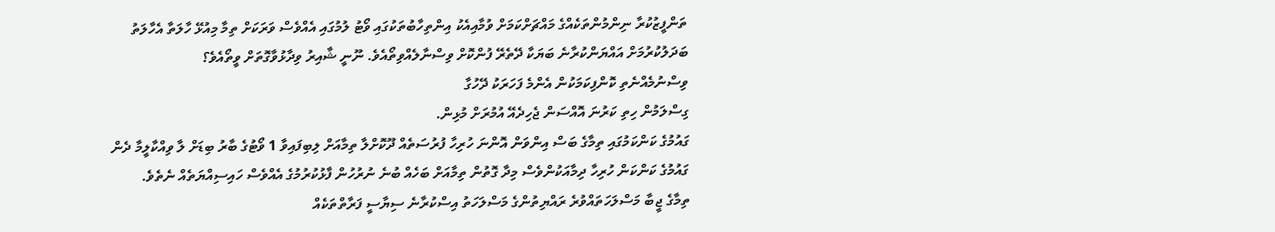ތަންފީޒުކުރާ ނިންމުންތަކެއްގެ މައްޗަށްކަމަށް ވުމާއިއެކު އިންތިހާބުތަކުގައި ވޯޓު ލުމުގައި އެއްވެސް ވަރަކަށް ތިމާ މިއުޅޭ ހާލަތާ އެހާލަތު ބަދަލުކުރުމަށް އައްޔަންކުރާނެ ބަޔަކާ ދޭތެރޭ ފުންކޮށް ވިސްނާލެއްވިތޯއެވެ. ނޫނީ ޝާއިރު ވިދާޅުވާގޮތަށް ވީތޯއެވެ؟
ވިސްނުމެއްނެތި ކޮންފިކަމަކުން އެންމެ ފަހަރަކު ދޭހުގާ
ގިސްލަމުން ހިތި ކަރުނަ އޮއްސަން ޖެހިދެއޭ އުމުރަށް މުޅިން.
ގައުމުގެ ކަންކަމުގައި ތިމާގެ ބަސް އިންވަން އޮންނަ ހުރިހާ ފުރުސަތެއް ދޫކޮށްލާ ތިމާއަށް ލިބިފައިވާ 1 ވޯޓުގެ ބާރު ބިޑަށް ލާ ވިއްކާލީމާ ދެން ގައުމުގެ ކަންކަން ހުރިހާ ދިމާއަކުންވެސް މިދާ ގޮތުން ތިމާއަށް ބަހެއް ބުނެ ނުރުހުން ފާޅުކުރުމުގެ އެއްވެސް ހައިސިއްޔަތެއް ނެތެވެ.
ތިމާގެ ޖީބާ މަސްލަހަތައްވުރެ ރައްޔިތުންގެ މަސްލަހަތު އިސްކުރާނެ ސިޔާސީ ފަރާތްތަކެއް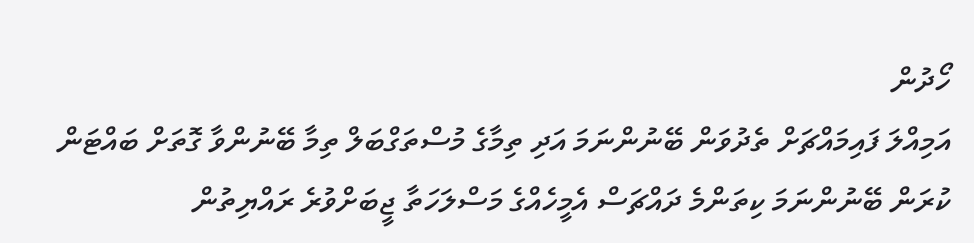ހޯދުން
އަމިއްލަ ފައިމައްޗަށް ތެދުވަން ބޭނުންނަމަ އަދި ތިމާގެ މުސްތަގްބަލް ތިމާ ބޭނުންވާ ގޮތަށް ބައްޓަން ކުރަން ބޭނުންނަމަ ކިތަންމެ ދައްޗަސް އެމީހެއްގެ މަސްލަހަތާ ޖީބަށްވުރެ ރައްޔިތުން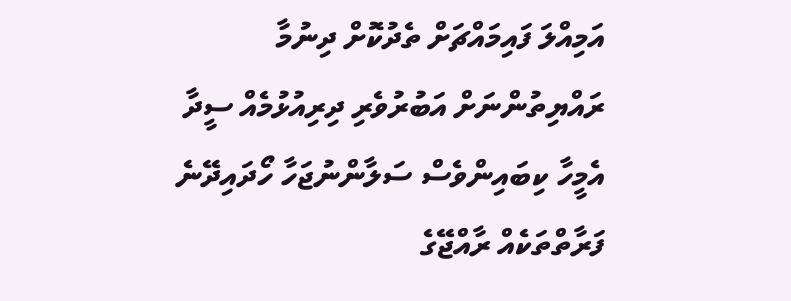އަމިއްލަ ފައިމައްޗަށް ތެދުކޮށް ދިނުމާ ރައްޔިތުންނަށް އަބުރުވެރި ދިރިއުޅުމެއް ސީދާ އެމީހާ ކިބައިންވެސް ސަލާންނުޖަހާ ހޯދައިދޭނެ ފަރާތްތަކެއް ރާއްޖޭގެ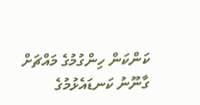ކަންކަން ހިންގުމުގެ މައްޗަށް ގާނޫނު ކަނޑައެޅުމުގެ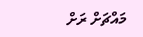މައްޗަށް ރަށް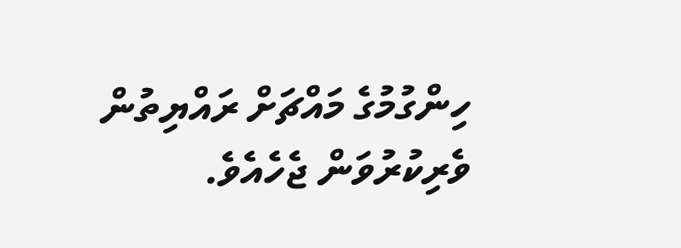ހިންގުމުގެ މައްޗަށް ރައްޔިތުން ވެރިކުރުވަން ޖެހެއެވެ.